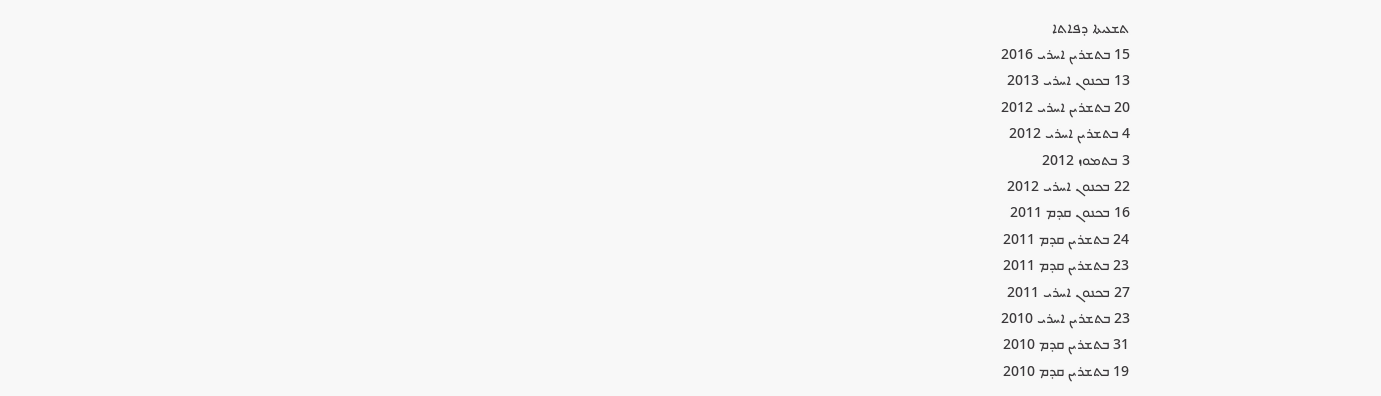ܬܫܥܝܬܐ ܕܦܐܬܐ
15 ܒܬܫܪܝܢ ܐܚܪܝ 2016
13 ܒܟܢܘܢ ܐܚܪܝ 2013
20 ܒܬܫܪܝܢ ܐܚܪܝ 2012
4 ܒܬܫܪܝܢ ܐܚܪܝ 2012
3 ܒܬܡܘܙ 2012
22 ܒܟܢܘܢ ܐܚܪܝ 2012
16 ܒܟܢܘܢ ܩܕܡ 2011
24 ܒܬܫܪܝܢ ܩܕܡ 2011
23 ܒܬܫܪܝܢ ܩܕܡ 2011
27 ܒܟܢܘܢ ܐܚܪܝ 2011
23 ܒܬܫܪܝܢ ܐܚܪܝ 2010
31 ܒܬܫܪܝܢ ܩܕܡ 2010
19 ܒܬܫܪܝܢ ܩܕܡ 2010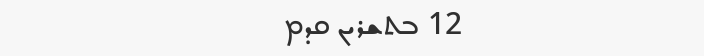12 ܒܬܫܪܝܢ ܩܕܡ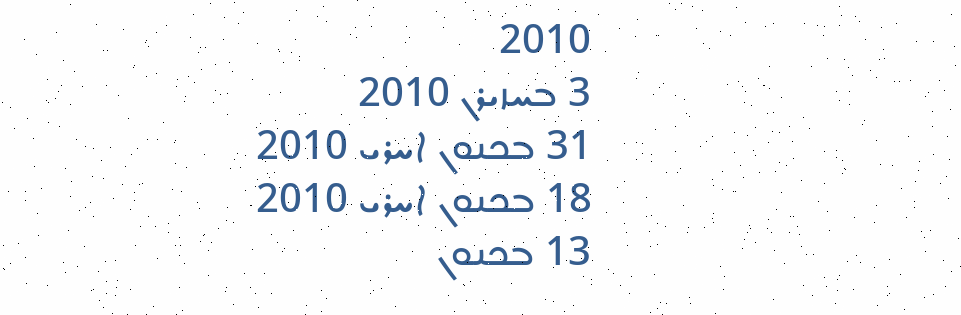2010
3 ܒܚܙܝܪܢ 2010
31 ܒܟܢܘܢ ܐܚܪܝ 2010
18 ܒܟܢܘܢ ܐܚܪܝ 2010
13 ܒܟܢܘܢ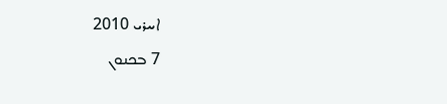ܐܚܪܝ 2010
7 ܒܟܢܘܢ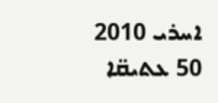ܐܚܪܝ 2010
50 ܥܬܝܩ̈ܐ